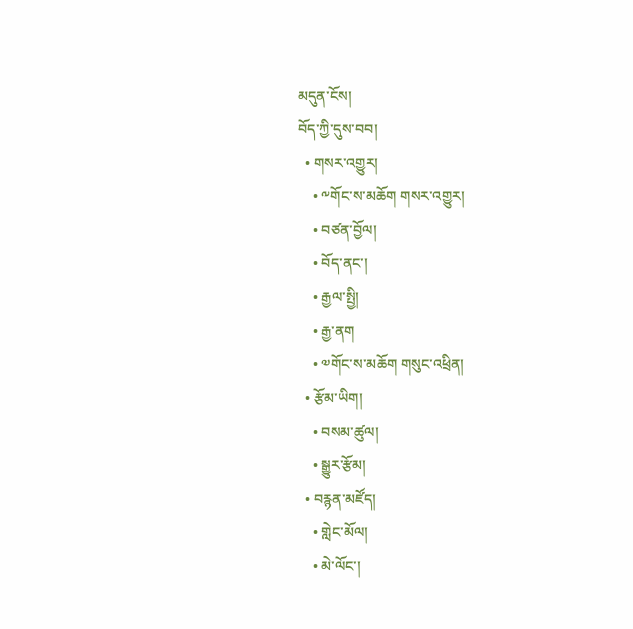མདུན་ངོས།
བོད་ཀྱི་དུས་བབ།
  • གསར་འགྱུར།
    • ༸གོང་ས་མཆོག གསར་འགྱུར།
    • བཙན་བྱོལ།
    • བོད་ནང་།
    • རྒྱལ་སྤྱི།
    • རྒྱ་ནག
    • ༧གོང་ས་མཆོག གསུང་འཕྲིན།
  • རྩོམ་ཡིག།
    • བསམ་ཚུལ།
    • སྒྱུར་རྩོམ།
  • བརྙན་མཛོད།
    • གླེང་མོལ།
    • མེ་ལོང་།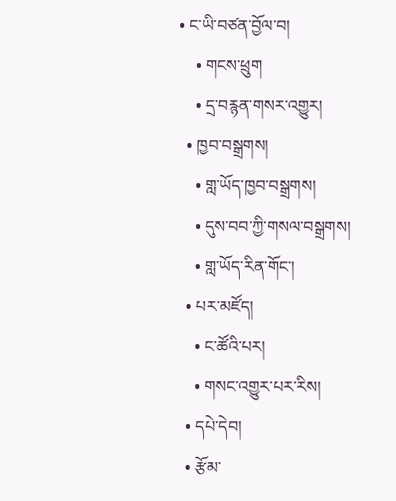• ང་ཡི་བཙན་བྱོལ་བ།
    • གངས་ཕྲུག
    • དྲ་བརྙན་གསར་འགྱུར།
  • ཁྱབ་བསྒྲགས།
    • གླ་ཡོད་ཁྱབ་བསྒྲགས།
    • དུས་བབ་ཀྱི་གསལ་བསྒྲགས།
    • གླ་ཡོད་རིན་གོང་།
  • པར་མཛོད།
    • ང་ཚོའི་པར།
    • གསང་འགྱུར་པར་རིས།
  • དཔེ་དེབ།
  • རྩོམ་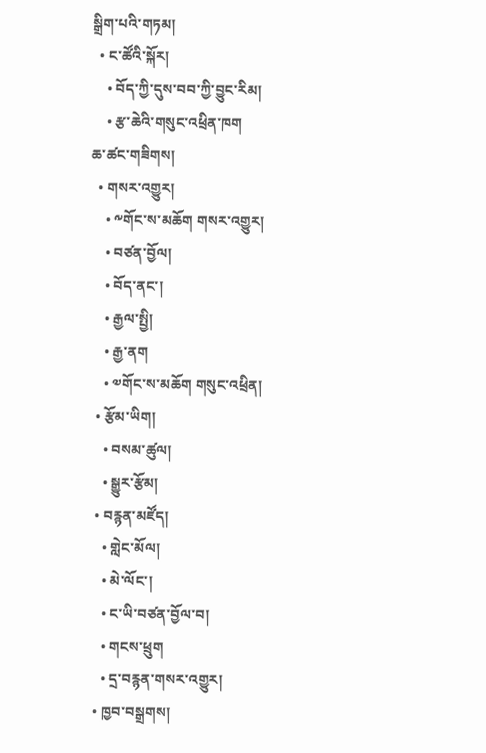སྒྲིག་པའི་གཏམ།
  • ང་ཚོའི་སྐོར།
    • བོད་ཀྱི་དུས་བབ་ཀྱི་བྱུང་རིམ།
    • རྩ་ཆེའི་གསུང་འཕྲིན་ཁག
ཆ་ཚང་གཟིགས།
  • གསར་འགྱུར།
    • ༸གོང་ས་མཆོག གསར་འགྱུར།
    • བཙན་བྱོལ།
    • བོད་ནང་།
    • རྒྱལ་སྤྱི།
    • རྒྱ་ནག
    • ༧གོང་ས་མཆོག གསུང་འཕྲིན།
  • རྩོམ་ཡིག།
    • བསམ་ཚུལ།
    • སྒྱུར་རྩོམ།
  • བརྙན་མཛོད།
    • གླེང་མོལ།
    • མེ་ལོང་།
    • ང་ཡི་བཙན་བྱོལ་བ།
    • གངས་ཕྲུག
    • དྲ་བརྙན་གསར་འགྱུར།
  • ཁྱབ་བསྒྲགས།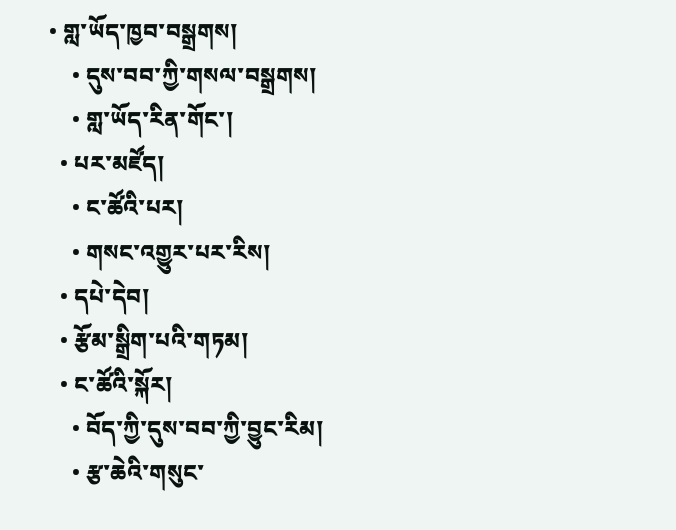• གླ་ཡོད་ཁྱབ་བསྒྲགས།
    • དུས་བབ་ཀྱི་གསལ་བསྒྲགས།
    • གླ་ཡོད་རིན་གོང་།
  • པར་མཛོད།
    • ང་ཚོའི་པར།
    • གསང་འགྱུར་པར་རིས།
  • དཔེ་དེབ།
  • རྩོམ་སྒྲིག་པའི་གཏམ།
  • ང་ཚོའི་སྐོར།
    • བོད་ཀྱི་དུས་བབ་ཀྱི་བྱུང་རིམ།
    • རྩ་ཆེའི་གསུང་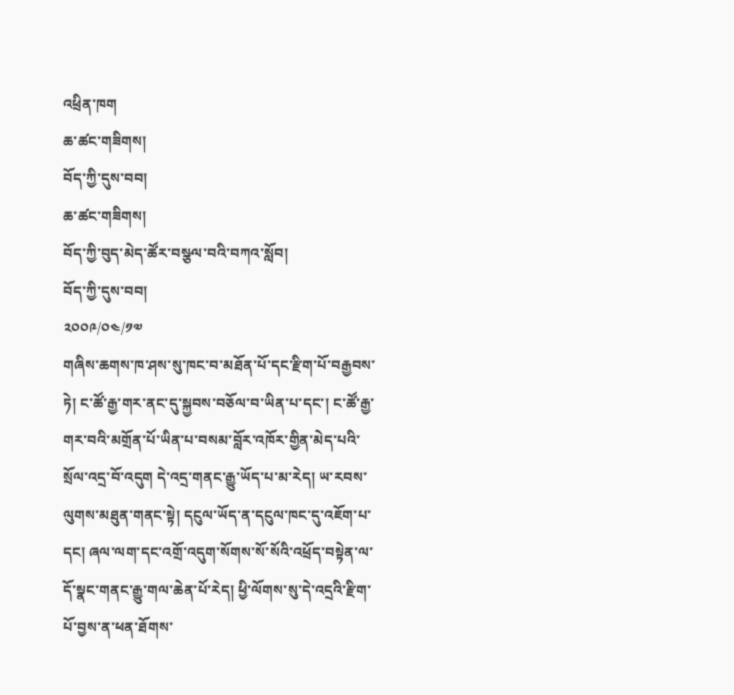འཕྲིན་ཁག
ཆ་ཚང་གཟིགས།
བོད་ཀྱི་དུས་བབ།
ཆ་ཚང་གཟིགས།
བོད་ཀྱི་བུད་མེད་ཚོར་བསྩལ་བའི་བཀའ་སློབ།
བོད་ཀྱི་དུས་བབ།
༢༠༠༩/༠༤/༡༧
གཞིས་ཆགས་ཁ་ཤས་སུ་ཁང་བ་མཐོན་པོ་དང་རྫིག་པོ་བརྒྱབས་ཏེ། ང་ཚོ་རྒྱ་གར་ནང་དུ་སྐྱབས་བཅོལ་བ་ཡིན་པ་དང་། ང་ཚོ་རྒྱ་གར་བའི་མགྲོན་པོ་ཡིན་པ་བསམ་བློར་འཁོར་གྱིན་མེད་པའི་སྲོལ་འདྲ་བོ་འདུག དེ་འདྲ་གནང་རྒྱུ་ཡོད་པ་མ་རེད། ཡ་རབས་ལུགས་མཐུན་གནང་སྟེ། དངུལ་ཡོད་ན་དངུལ་ཁང་དུ་འཇོག་པ་དང། ཞལ་ལག་དང་འགྲོ་འདུག་སོགས་སོ་སོའི་འཕྲོད་བསྟེན་ལ་དོ་སྣང་གནང་རྒྱུ་གལ་ཆེན་པོ་རེད། ཕྱི་ལོགས་སུ་དེ་འདྲའི་རྫིག་པོ་བྱས་ན་ཕན་ཐོགས་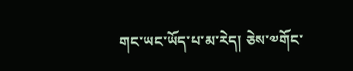གང་ཡང་ཡོད་པ་མ་རེད། ཅེས་༧གོང་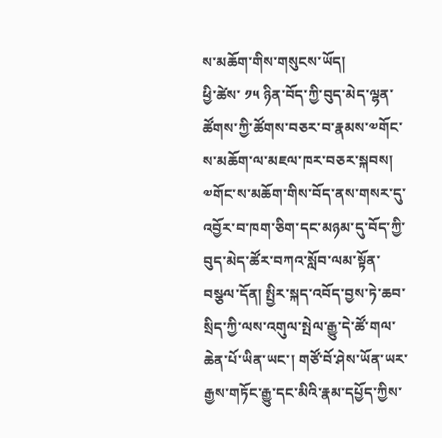ས་མཆོག་གིས་གསུངས་ཡོད།
ཕྱི་ཚེས་ ༡༥ ཉིན་བོད་ཀྱི་བུད་མེད་ལྷན་ཚོགས་ཀྱི་ཚོགས་བཅར་བ་རྣམས་༧གོང་ས་མཆོག་ལ་མཇལ་ཁར་བཅར་སྐབས། ༧གོང་ས་མཆོག་གིས་བོད་ནས་གསར་དུ་འབྱོར་བ་ཁག་ཅིག་དང་མཉམ་དུ་བོད་ཀྱི་བུད་མེད་ཚོར་བཀའ་སློབ་ལམ་སྟོན་བསྩལ་དོན། སྤྱིར་སྐད་འབོད་བྱས་ཏེ་ཆབ་སྲིད་ཀྱི་ལས་འགུལ་སྤེལ་རྒྱུ་དེ་ཚོ་གལ་ཆེན་པོ་ཡིན་ཡང་། གཙོ་བོ་ཤེས་ཡོན་ཡར་རྒྱས་གཏོང་རྒྱུ་དང་མིའི་རྣམ་དཔྱོད་ཀྱིས་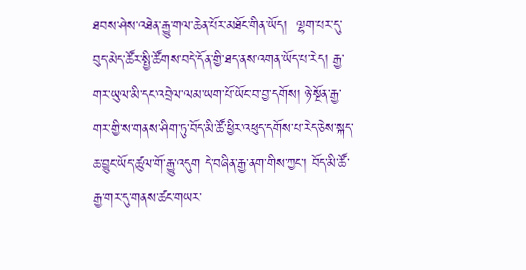ཐབས་ཤེས་འཐེན་རྒྱུ་གལ་ཆེན་པོར་མཐོང་གིན་ཡོད།  ལྷག་པར་དུ་བུད་མེད་ཚོར་སྤྱི་ཚོགས་བདེ་དོན་གྱི་ཐད་ནས་འགན་ཡོད་པ་རེད། རྒྱ་གར་ཡུལ་མི་དང་འབྲེལ་ལམ་ཡག་པོ་ཡོང་བ་བྱ་དགོས། ཉེ་སྔོན་རྒྱ་གར་གྱི་ས་གནས་ཤིག་ཏུ་བོད་མི་ཚོ་ཕྱིར་འཕུད་དགོས་པ་རེད་ཅེས་སྐད་ཆ་བྱུང་ཡོད་ཚུལ་གོ་རྒྱུ་འདུག དེ་བཞིན་རྒྱ་ནག་གིས་ཀྱང་། བོད་མི་ཚོ་རྒྱ་གར་དུ་གནས་ཚང་གཡར་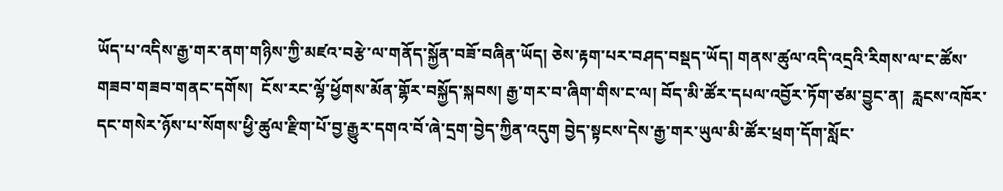ཡོད་པ་འདིས་རྒྱ་གར་ནག་གཉིས་ཀྱི་མཛའ་བརྩེ་ལ་གནོད་སྐྱོན་བཟོ་བཞིན་ཡོད། ཅེས་རྟག་པར་བཤད་བསྡད་ཡོད། གནས་ཚུལ་འདི་འདྲའི་རིགས་ལ་ང་ཚོས་གཟབ་གཟབ་གནང་དགོས།  ངོས་རང་ལྷོ་ཕྱོགས་མོན་གྷོར་བསྐྱོད་སྐབས། རྒྱ་གར་བ་ཞིག་གིས་ང་ལ། བོད་མི་ཚོར་དཔལ་འབྱོར་ཏོག་ཙམ་བྱུང་ན།  རླངས་འཁོར་དང་གསེར་ཉོས་པ་སོགས་ཕྱི་ཚུལ་རྫིག་པོ་བྱ་རྒྱུར་དགའ་བོ་ཞེ་དྲག་བྱེད་ཀྱིན་འདུག བྱེད་སྟངས་དེས་རྒྱ་གར་ཡུལ་མི་ཚོར་ཕྲག་དོག་སློང་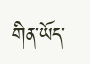གིན་ཡོད་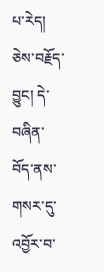པ་རེད། ཅེས་བརྗོད་བྱུང། དེ་བཞིན་བོད་ནས་གསར་དུ་འབྱོར་བ་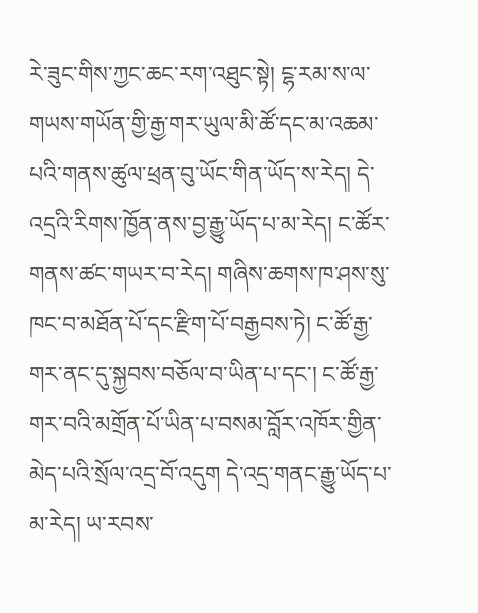རེ་ཟུང་གིས་ཀྱང་ཆང་རག་འཐུང་སྟེ། ངྷ་རམ་ས་ལ་གཡས་གཡོན་གྱི་རྒྱ་གར་ཡུལ་མི་ཚོ་དང་མ་འཆམ་པའི་གནས་ཚུལ་ཕྲན་བུ་ཡོང་གིན་ཡོད་ས་རེད། དེ་འདྲའི་རིགས་ཁྱོན་ནས་བྱ་རྒྱུ་ཡོད་པ་མ་རེད། ང་ཚོར་གནས་ཚང་གཡར་བ་རེད། གཞིས་ཆགས་ཁ་ཤས་སུ་ཁང་བ་མཐོན་པོ་དང་རྫིག་པོ་བརྒྱབས་ཏེ། ང་ཚོ་རྒྱ་གར་ནང་དུ་སྐྱབས་བཅོལ་བ་ཡིན་པ་དང་། ང་ཚོ་རྒྱ་གར་བའི་མགྲོན་པོ་ཡིན་པ་བསམ་བློར་འཁོར་གྱིན་མེད་པའི་སྲོལ་འདྲ་བོ་འདུག དེ་འདྲ་གནང་རྒྱུ་ཡོད་པ་མ་རེད། ཡ་རབས་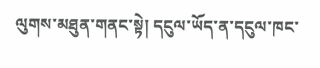ལུགས་མཐུན་གནང་སྟེ། དངུལ་ཡོད་ན་དངུལ་ཁང་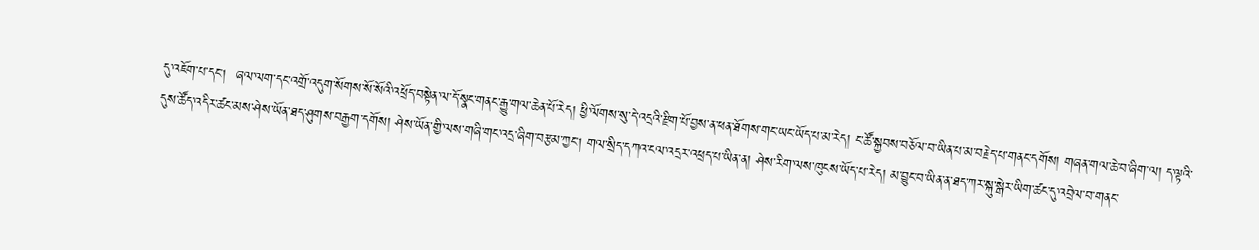དུ་འཇོག་པ་དང།  ཞལ་ལག་དང་འགྲོ་འདུག་སོགས་སོ་སོའི་འཕྲོད་བསྟེན་ལ་དོ་སྣང་གནང་རྒྱུ་གལ་ཆེན་པོ་རེད། ཕྱི་ལོགས་སུ་དེ་འདྲའི་རྫིག་པོ་བྱས་ན་ཕན་ཐོགས་གང་ཡང་ཡོད་པ་མ་རེད། ང་ཚོ་སྐྱབས་བཅོལ་བ་ཡིན་པ་མ་བརྗེད་པ་གནང་དགོས། གཞན་གལ་ཆེ་བ་ཞིག་ལ། ད་ལྟའི་དུས་ཚོད་འདིར་ཚང་མས་ཤེས་ཡོན་ཐད་ཤུགས་བརྒྱག་དགོས། ཤེས་ཡོན་གྱི་ལས་གཞི་གང་འདྲ་ཞིག་བརྩམ་ཀྱང། གལ་སྲིད་དཀའ་ངལ་འདྲར་འཕྲད་པ་ཡིན་ན། ཤེས་རིག་ལས་ཁུངས་ཡོད་པ་རེད། མ་བྱུང་བ་ཡིན་ན་ཐད་ཀར་སྐུ་སྒེར་ཡིག་ཚང་དུ་འབྲེལ་བ་གནང་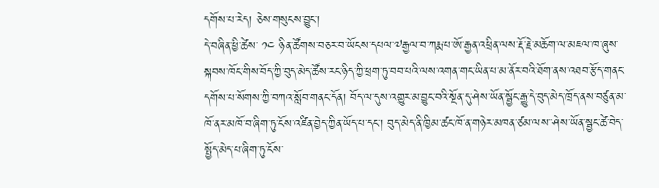དགོས་པ་རེད། ཅེས་གསུངས་བྱུང་།
དེ་བཞིན་ཕྱི་ཚེས་ ༡༤ ཉིན་ཚོགས་བཅར་བ་ཡོངས་དཔལ་༧རྒྱལ་བ་ཀརྨ་པ་ཨོ་རྒྱན་འཕྲིན་ལས་རྡོ་རྗེ་མཆོག་ལ་མཇལ་ཁ་ཞུས་སྐབས་ཁོང་གིས་བོད་ཀྱི་བུད་མེད་ཚོས་རང་ཉིད་ཀྱི་ཕྲག་ཏུ་བབ་པའི་ལས་འགན་གང་ཡིན་པ་མ་ནོར་བའི་ཐོག་ནས་འཐབ་རྩོད་གནང་དགོས་པ་སོགས་ཀྱི་བཀའ་སློབ་གནང་དོན། བོད་ལ་དུས་འགྱུར་མ་བྱུང་བའི་སྔོན་དུ་ཤེས་ཡོན་སྦྱོང་རྒྱུ་དེ་བུད་མེད་ཁྲོད་ནས་བཙུན་མ་ཁོ་ནར་མཁོ་བ་ཞིག་ཏུ་ངོས་འཛིན་བྱེད་ཀྱིན་ཡོད་པ་དང་། བུད་མེད་ནི་ཁྱིམ་ཚང་ཁོ་ན་གཉེར་མཁན་ཙམ་ལས་་ཤེས་ཡོན་སྦྱང་ཚེ་བེད་སྤྱོད་མེད་པ་ཞིག་ཏུ་ངོས་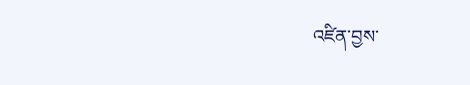འཛིན་བྱས་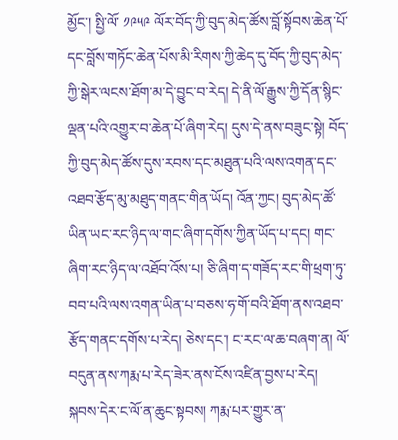མྱོང་། སྤྱི་ལོ་ ༡༩༥༩ ལོར་བོད་ཀྱི་བུད་མེད་ཚོས་བློ་སྟོབས་ཆེན་པོ་དང་བློས་གཏོང་ཆེན་པོས་མི་རིགས་ཀྱི་ཆེད་དུ་བོད་ཀྱི་བུད་མེད་ཀྱི་སྒེར་ལངས་ཐོག་མ་དེ་བྱུང་བ་རེད། དེ་ནི་ལོ་རྒྱུས་ཀྱི་དོན་སྙིང་ལྡན་པའི་འགྱུར་བ་ཆེན་པོ་ཞིག་རེད། དུས་དེ་ནས་བཟུང་སྟེ། བོད་ཀྱི་བུད་མེད་ཚོས་དུས་རབས་དང་མཐུན་པའི་ལས་འགན་དང་འཐབ་རྩོད་མུ་མཐུད་གནང་གིན་ཡོད། འོན་ཀྱང། བུད་མེད་ཚོ་ཡིན་ཡང་རང་ཉིད་ལ་གང་ཞིག་དགོས་ཀྱིན་ཡོད་པ་དང། གང་ཞིག་རང་ཉིད་ལ་འཐོབ་འོས་པ། ཅི་ཞིག་ད་གཟོད་རང་གི་ཕྲག་ཏུ་བབ་པའི་ལས་འགན་ཡིན་པ་བཅས་ཧ་གོ་བའི་ཐོག་ནས་འཐབ་རྩོད་གནང་དགོས་པ་རེད། ཅེས་དང་། ང་རང་ལ་ཆ་བཞག་ན། ལོ་བདུན་ནས་ཀརྨ་པ་རེད་ཟེར་ནས་ངོས་འཛིན་བྱས་པ་རེད། སྐབས་དེར་ང་ལོ་ན་ཆུང་སྟབས། ཀརྨ་པར་གྱུར་ན་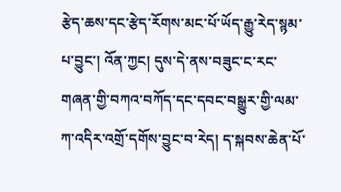རྩེད་ཆས་དང་རྩེད་རོགས་མང་པོ་ཡོད་རྒྱུ་རེད་སྙམ་པ་བྱུང་། འོན་ཀྱང། དུས་དེ་ནས་བཟུང་ང་རང་གཞན་གྱི་བཀའ་བཀོད་དང་དབང་བསྒྱུར་གྱི་ལམ་ཀ་འདིར་འགྲོ་དགོས་བྱུང་བ་རེད། ད་སྐབས་ཆེན་པོ་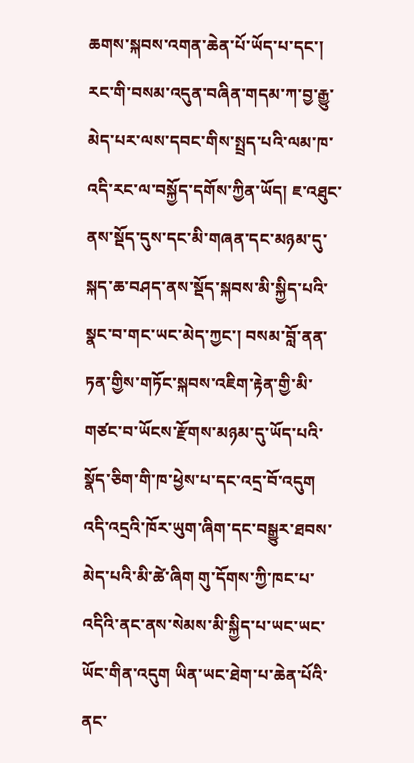ཆགས་སྐབས་འགན་ཆེན་པོ་ཡོད་པ་དང་། རང་གི་བསམ་འདུན་བཞིན་གདམ་ཀ་བྱ་རྒྱུ་མེད་པར་ལས་དབང་གིས་སྤྲད་པའི་ལམ་ཁ་འདི་རང་ལ་བསྐྱོད་དགོས་ཀྱིན་ཡོད། ཇ་འཐུང་ནས་སྡོད་དུས་དང་མི་གཞན་དང་མཉམ་དུ་སྐད་ཆ་བཤད་ནས་སྡོད་སྐབས་མི་སྐྱིད་པའི་སྣང་བ་གང་ཡང་མེད་ཀྱང་། བསམ་བློ་ནན་ཏན་གྱིས་གཏོང་སྐབས་འཇིག་རྟེན་གྱི་མི་གཙང་བ་ཡོངས་རྫོགས་མཉམ་དུ་ཡོད་པའི་སྣོད་ཅིག་གི་ཁ་ཕྱེས་པ་དང་འདྲ་བོ་འདུག འདི་འདྲའི་ཁོར་ཡུག་ཞིག་དང་བསྒྱུར་ཐབས་མེད་པའི་མི་ཚེ་ཞིག གུ་དོགས་ཀྱི་ཁང་པ་འདིའི་ནང་ནས་སེམས་མི་སྐྱིད་པ་ཡང་ཡང་ཡོང་གིན་འདུག ཡིན་ཡང་ཐེག་པ་ཆེན་པོའི་ནང་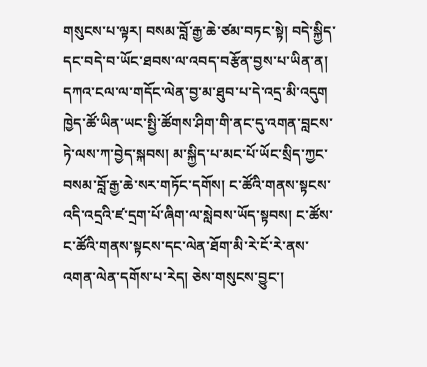གསུངས་པ་ལྟར། བསམ་བློ་རྒྱ་ཆེ་ཙམ་བཏང་སྟེ། བདེ་སྐྱིད་དང་བདེ་བ་ཡོང་ཐབས་ལ་འབད་བརྩོན་བྱས་པ་ཡིན་ན། དཀའ་ངལ་ལ་གདོང་ལེན་བྱ་མ་ཐུབ་པ་དེ་འདྲ་མི་འདུག ཁྱེད་ཚོ་ཡིན་ཡང་སྤྱི་ཚོགས་ཤིག་གི་ནང་དུ་འགན་བླངས་ཏེ་ལས་ཀ་བྱེད་སྐབས། མ་སྐྱིད་པ་མང་པོ་ཡོང་སྲིད་ཀྱང་བསམ་བློ་རྒྱ་ཆེ་སར་གཏོང་དགོས། ང་ཚོའི་གནས་སྟངས་འདི་འདྲའི་ཛ་དྲག་པོ་ཞིག་ལ་སླེབས་ཡོད་སྟབས། ང་ཚོས་ང་ཚོའི་གནས་སྟངས་དང་ལེན་ཐོག་མི་རེ་ངོ་རེ་ནས་འགན་ལེན་དགོས་པ་རེད། ཅེས་གསུངས་བྱུང་།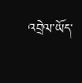འབྲེལ་ཡོད་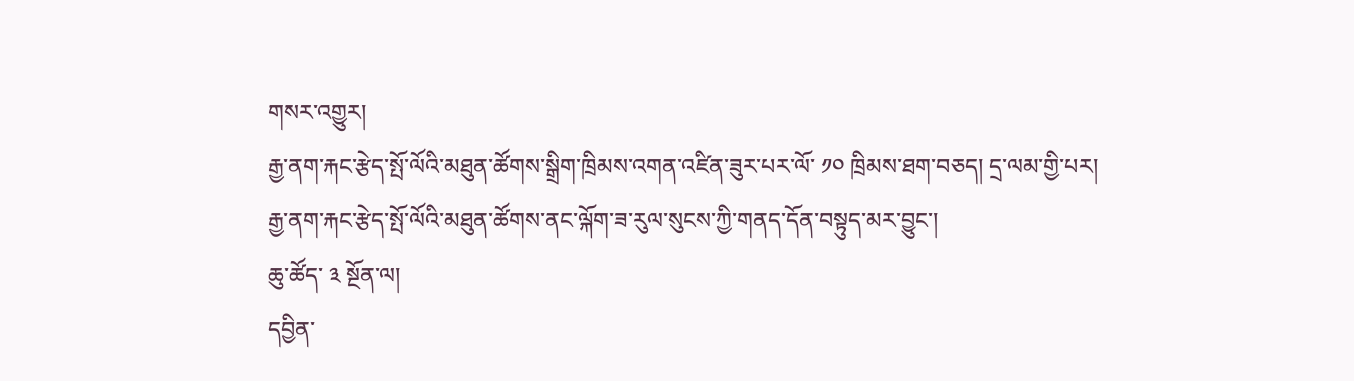གསར་འགྱུར།
རྒྱ་ནག་རྐང་རྩེད་སྤོ་ལོའི་མཐུན་ཚོགས་སྒྲིག་ཁྲིམས་འགན་འཛིན་ཟུར་པར་ལོ་ ༡༠ ཁྲིམས་ཐག་བཅད། དྲ་ལམ་གྱི་པར།
རྒྱ་ནག་རྐང་རྩེད་སྤོ་ལོའི་མཐུན་ཚོགས་ནང་ལྐོག་ཟ་རུལ་སུངས་ཀྱི་གནད་དོན་བསྟུད་མར་བྱུང་།
ཆུ་ཚོད་ ༣ སྔོན་ལ།
དབྱིན་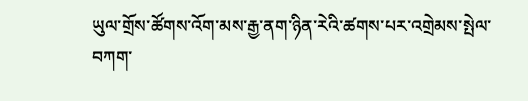ཡུལ་གྲོས་ཚོགས་འོག་མས་རྒྱ་ནག་ཉིན་རེའི་ཚགས་པར་འགྲེམས་སྤེལ་བཀག་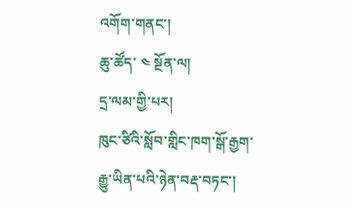འགོག་གནང་།
ཆུ་ཚོད་ ༤ སྔོན་ལ།
དྲ་ལམ་གྱི་པར།
ཁུང་ཙིའི་སློབ་གླིང་ཁག་སྒོ་རྒྱག་རྒྱུ་ཡིན་པའི་ཉེན་བརྡ་བཏང་།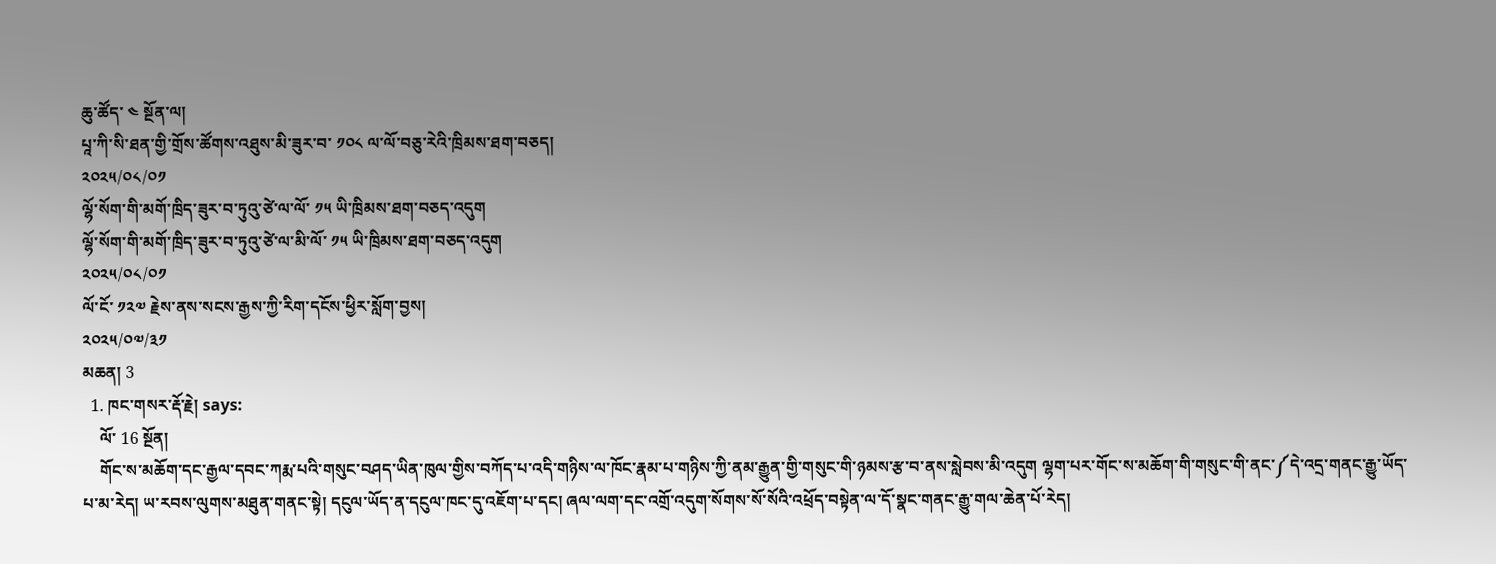ཆུ་ཚོད་ ༤ སྔོན་ལ།
པཱ་ཀི་སི་ཐན་གྱི་གྲོས་ཚོགས་འཐུས་མི་ཟུར་བ་ ༡༠༨ ལ་ལོ་བཅུ་རེའི་ཁྲིམས་ཐག་བཅད།
༢༠༢༥/༠༨/༠༡
ལྷོ་སོག་གི་མགོ་ཁྲིད་ཟུར་བ་ཏུའུ་ཙེ་ལ་ལོ་ ༡༥ ཡི་ཁྲིམས་ཐག་བཅད་འདུག
ལྷོ་སོག་གི་མགོ་ཁྲིད་ཟུར་བ་ཏུའུ་ཙེ་ལ་མི་ལོ་ ༡༥ ཡི་ཁྲིམས་ཐག་བཅད་འདུག
༢༠༢༥/༠༨/༠༡
ལོ་ངོ་ ༡༢༧ རྗེས་ནས་སངས་རྒྱས་ཀྱི་རིག་དངོས་ཕྱིར་སློག་བྱས།
༢༠༢༥/༠༧/༣༡
མཆན། 3
  1. ཁང་གསར་རྡོ་རྗེ། says:
    ལོ་ 16 སྔོན།
    གོང་ས་མཆོག་དང་རྒྱལ་དབང་ཀརྨ་པའི་གསུང་བཤད་ཡིན་ཁུལ་གྱིས་བཀོད་པ་འདི་གཉིས་ལ་ཁོང་རྣམ་པ་གཉིས་ཀྱི་ནམ་རྒྱུན་གྱི་གསུང་གི་ཉམས་རྩ་བ་ནས་སླེབས་མི་འདུག ལྷག་པར་གོང་ས་མཆོག་གི་གསུང་གི་ནང་༼དེ་འདྲ་གནང་རྒྱུ་ཡོད་པ་མ་རེད། ཡ་རབས་ལུགས་མཐུན་གནང་སྟེ། དངུལ་ཡོད་ན་དངུལ་ཁང་དུ་འཇོག་པ་དང། ཞལ་ལག་དང་འགྲོ་འདུག་སོགས་སོ་སོའི་འཕྲོད་བསྟེན་ལ་དོ་སྣང་གནང་རྒྱུ་གལ་ཆེན་པོ་རེད།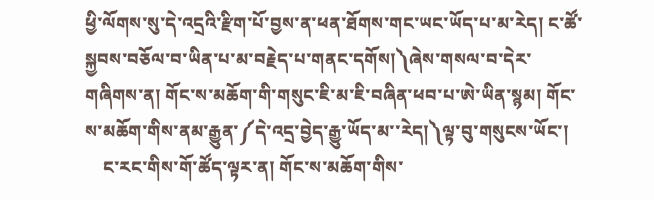ཕྱི་ལོགས་སུ་དེ་འདྲའི་རྫིག་པོ་བྱས་ན་ཕན་ཐོགས་གང་ཡང་ཡོད་པ་མ་རེད། ང་ཚོ་སྐྱབས་བཅོལ་བ་ཡིན་པ་མ་བརྗེད་པ་གནང་དགོས།༽ཞེས་གསལ་བ་དེར་གཞིགས་ན། གོང་ས་མཆོག་གི་གསུང་ཇི་མ་ཇི་བཞིན་ཕབ་པ་ཨེ་ཡིན་སྙམ། གོང་ས་མཆོག་གིས་ནམ་རྒྱུན་༼དེ་འདྲ་བྱེད་རྒྱུ་ཡོད་མ་་རེད།༽ལྟ་བུ་གསུངས་ཡོང་།
    ང་རང་གིས་གོ་ཚོད་ལྟར་ན། གོང་ས་མཆོག་གིས་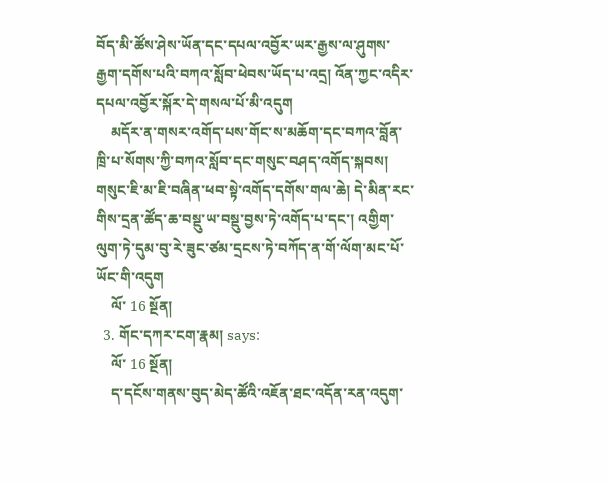བོད་མི་ཚོས་ཤེས་ཡོན་དང་དཔལ་འབྱོར་ཡར་རྒྱས་ལ་ཤུགས་རྒྱག་དགོས་པའི་བཀའ་སློབ་ཕེབས་ཡོད་པ་འདྲ། འོན་ཀྱང་འདིར་དཔལ་འབྱོར་སྐོར་དེ་གསལ་པོ་མི་འདུག
    མདོར་ན་གསར་འགོད་པས་གོང་ས་མཆོག་དང་བཀའ་བློན་ཁྲི་པ་སོགས་ཀྱི་བཀའ་སློབ་དང་གསུང་བཤད་འགོད་སྐབས། གསུང་ཇི་མ་ཇི་བཞིན་ཕབ་སྟེ་འགོད་དགོས་གལ་ཆེ། དེ་མིན་རང་གིས་དྲན་ཚོད་ཆ་བསྡུ་ཡ་བསྡུ་བྱས་ཏེ་འགོད་པ་དང་། འགྱིག་ལུག་ཏེ་དུམ་བུ་རེ་ཟུང་ཙམ་དྲངས་ཏེ་བཀོད་ན་གོ་ལོག་མང་པོ་ཡོང་གི་འདུག
    ལོ་ 16 སྔོན།
  3. གོང་དཀར་ངག་རྣམ། says:
    ལོ་ 16 སྔོན།
    ད་དངོས་གནས་བུད་མེད་ཚོའི་འཇོན་ཐང་འདོན་རན་འདུག་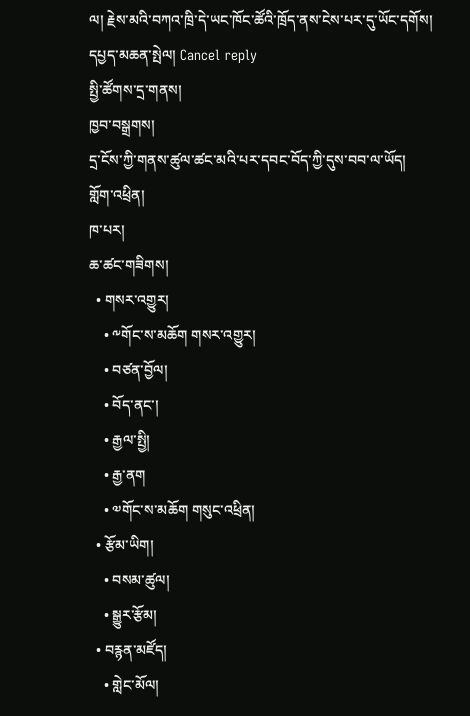ལ། རྗེས་མའི་བཀའ་ཁྲི་དེ་ཡང་ཁོང་ཚོའི་ཁྲོད་ནས་ངེས་པར་དུ་ཡོང་དགོས།
དཔྱད་མཆན་སྤེལ། Cancel reply
སྤྱི་ཚོགས་དྲ་གནས།
ཁྱབ་བསྒྲགས།
དྲ་ངོས་ཀྱི་གནས་ཚུལ་ཚང་མའི་པར་དབང་བོད་ཀྱི་དུས་བབ་ལ་ཡོད།
གློག་འཕྲིན།
ཁ་པར།
ཆ་ཚང་གཟིགས།
  • གསར་འགྱུར།
    • ༸གོང་ས་མཆོག གསར་འགྱུར།
    • བཙན་བྱོལ།
    • བོད་ནང་།
    • རྒྱལ་སྤྱི།
    • རྒྱ་ནག
    • ༧གོང་ས་མཆོག གསུང་འཕྲིན།
  • རྩོམ་ཡིག།
    • བསམ་ཚུལ།
    • སྒྱུར་རྩོམ།
  • བརྙན་མཛོད།
    • གླེང་མོལ།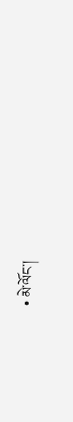• མེ་ལོང་།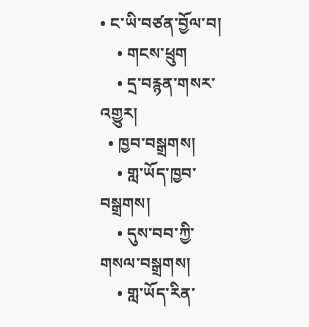• ང་ཡི་བཙན་བྱོལ་བ།
    • གངས་ཕྲུག
    • དྲ་བརྙན་གསར་འགྱུར།
  • ཁྱབ་བསྒྲགས།
    • གླ་ཡོད་ཁྱབ་བསྒྲགས།
    • དུས་བབ་ཀྱི་གསལ་བསྒྲགས།
    • གླ་ཡོད་རིན་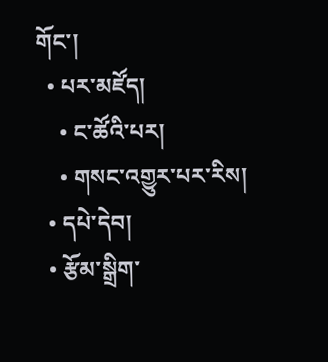གོང་།
  • པར་མཛོད།
    • ང་ཚོའི་པར།
    • གསང་འགྱུར་པར་རིས།
  • དཔེ་དེབ།
  • རྩོམ་སྒྲིག་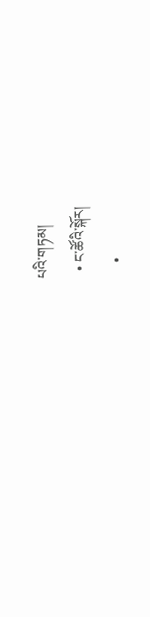པའི་གཏམ།
  • ང་ཚོའི་སྐོར།
    •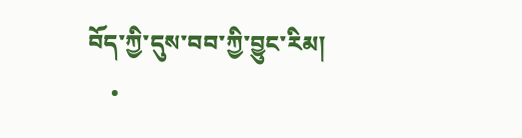བོད་ཀྱི་དུས་བབ་ཀྱི་བྱུང་རིམ།
    •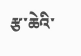རྩ་ཆེའི་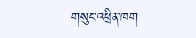གསུང་འཕྲིན་ཁག